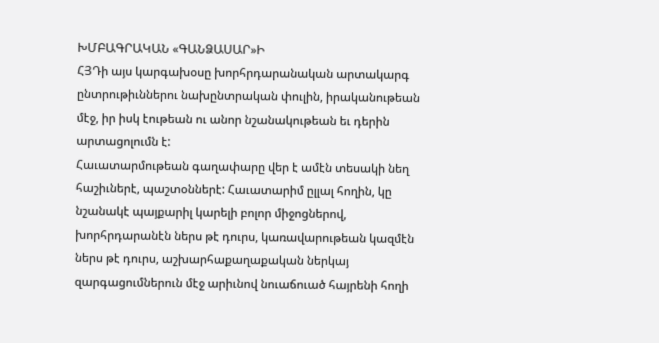ԽՄԲԱԳՐԱԿԱՆ «ԳԱՆՁԱՍԱՐ»Ի
ՀՅԴի այս կարգախօսը խորհրդարանական արտակարգ ընտրութիւններու նախընտրական փուլին, իրականութեան մէջ, իր իսկ էութեան ու անոր նշանակութեան եւ դերին արտացոլումն է:
Հաւատարմութեան գաղափարը վեր է ամէն տեսակի նեղ հաշիւներէ, պաշտօններէ: Հաւատարիմ ըլլալ հողին, կը նշանակէ պայքարիլ կարելի բոլոր միջոցներով, խորհրդարանէն ներս թէ դուրս, կառավարութեան կազմէն ներս թէ դուրս, աշխարհաքաղաքական ներկայ զարգացումներուն մէջ արիւնով նուաճուած հայրենի հողի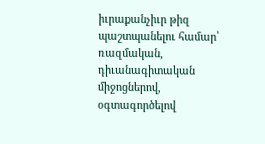իւրաքանչիւր թիզ պաշտպանելու համար՝ ռազմական, դիւանագիտական միջոցներով, օգտագործելով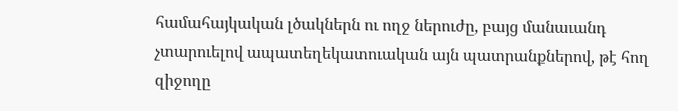համահայկական լծակներն ու ողջ ներուժը, բայց մանաւանդ չտարուելով ապատեղեկատուական այն պատրանքներով, թէ հող զիջողը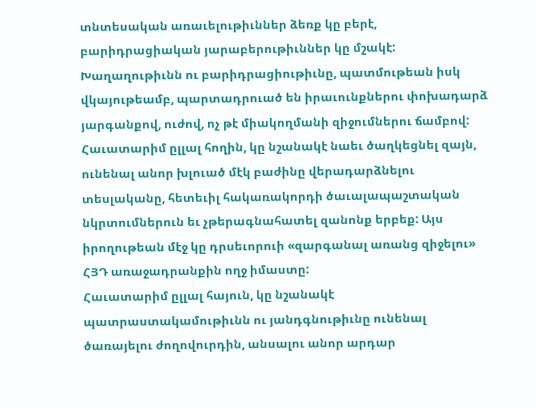տնտեսական առաւելութիւններ ձեռք կը բերէ, բարիդրացիական յարաբերութիւններ կը մշակէ: Խաղաղութիւնն ու բարիդրացիութիւնը, պատմութեան իսկ վկայութեամբ, պարտադրուած են իրաւունքներու փոխադարձ յարգանքով, ուժով, ոչ թէ միակողմանի զիջումներու ճամբով:
Հաւատարիմ ըլլալ հողին, կը նշանակէ նաեւ ծաղկեցնել զայն, ունենալ անոր խլուած մէկ բաժինը վերադարձնելու տեսլականը, հետեւիլ հակառակորդի ծաւալապաշտական նկրտումներուն եւ չթերագնահատել զանոնք երբեք: Այս իրողութեան մէջ կը դրսեւորուի «զարգանալ առանց զիջելու» ՀՅԴ առաջադրանքին ողջ իմաստը:
Հաւատարիմ ըլլալ հայուն, կը նշանակէ պատրաստակամութիւնն ու յանդգնութիւնը ունենալ ծառայելու ժողովուրդին, անսալու անոր արդար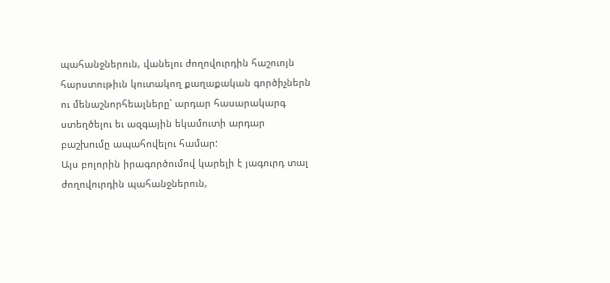պահանջներուն, վանելու ժողովուրդին հաշուոյն հարստութիւն կուտակող քաղաքական գործիչներն ու մենաշնորհեալները՝ արդար հասարակարգ ստեղծելու եւ ազգային եկամուտի արդար բաշխումը ապահովելու համար:
Այս բոլորին իրագործումով կարելի է յագուրդ տալ ժողովուրդին պահանջներուն,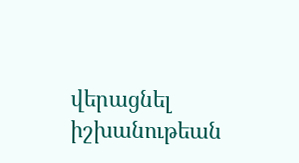վերացնել իշխանութեան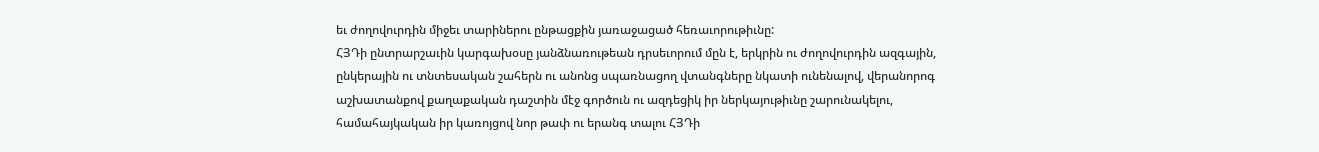եւ ժողովուրդին միջեւ տարիներու ընթացքին յառաջացած հեռաւորութիւնը:
ՀՅԴի ընտրարշաւին կարգախօսը յանձնառութեան դրսեւորում մըն է, երկրին ու ժողովուրդին ազգային, ընկերային ու տնտեսական շահերն ու անոնց սպառնացող վտանգները նկատի ունենալով, վերանորոգ աշխատանքով քաղաքական դաշտին մէջ գործուն ու ազդեցիկ իր ներկայութիւնը շարունակելու, համահայկական իր կառոյցով նոր թափ ու երանգ տալու ՀՅԴի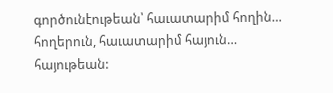գործունէութեան՝ հաւատարիմ հողին… հողերուն, հաւատարիմ հայուն… հայութեան: